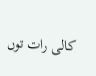کالی رات توں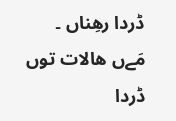ڈردا رهِناں ۔
مَےں هالات توں ڈردا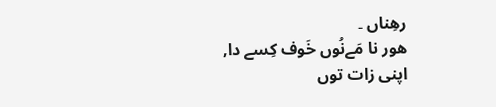رهِناں ۔
هور نا مَےنُوں خَوف کِسے دا,
اپنی زات توں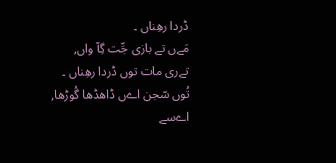ڈردا رهِناں ۔
مَےں تے بازی جِّت گِآ واں,
تےری مات توں ڈردا رهِناں ۔
تُوں سّجن اےں ڈاهڈھا گُوڑھا,
اےسے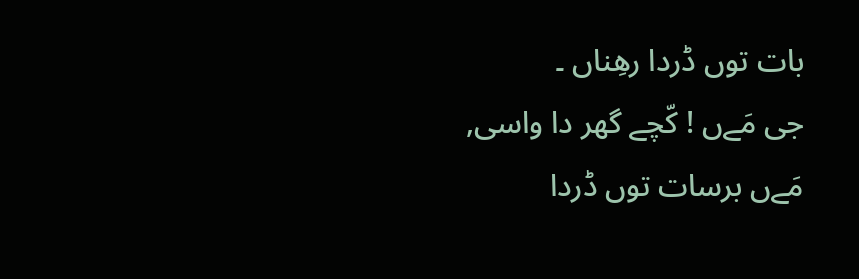بات توں ڈردا رهِناں ۔
جی مَےں ! کّچے گھر دا واسی,
مَےں برسات توں ڈردا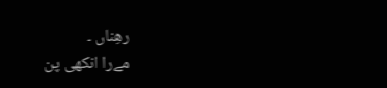رهِناں ۔
مےرا انکھی پن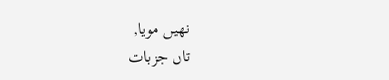نهیں مويا,
تاں جزبات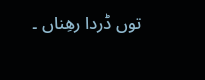توں ڈردا رهِناں ۔